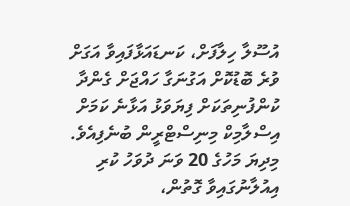އުސޫލާ ހިލާފަށް، ކަނޑައަޅާފައިވާ އަގަށް ވުރެ ބޮޑުކޮށް އަގުނަގާ ހައްޖަށް ގެންދާ ކުންފުނިތަކަށް ފިޔަވަޅު އަޅާނެ ކަމަށް އިސްލާމިކް މިނިސްޓްރީން ބުނެފިއެވެ.
މިދިޔަ މަހުގެ 20 ވަނަ ދުވަހު ކުރި އިއުލާނުގައިވާ ގޮތުން،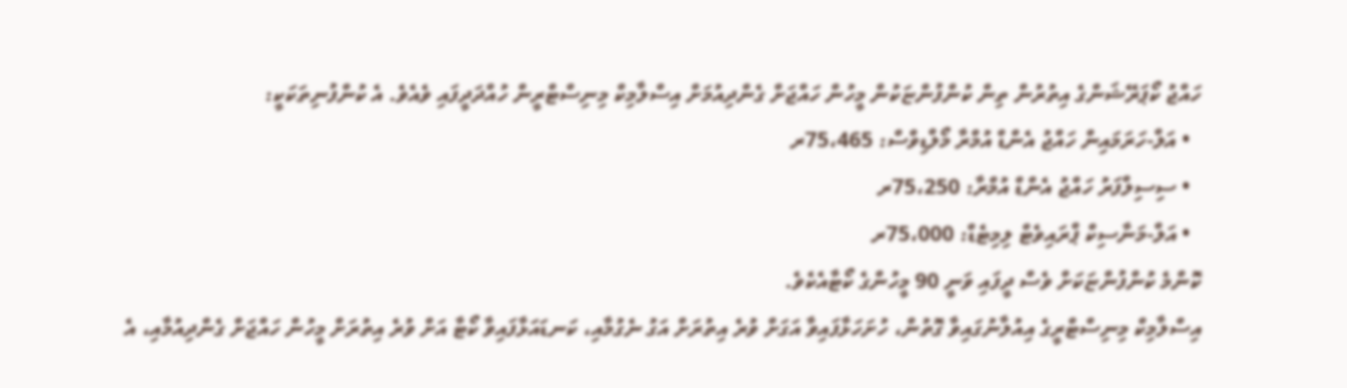ހައްޖު ކޯޕަރޭޝަންގެ އިތުރުން ތިން ކުންފުންޏަކުން މީހުން ހައްޖަށް ގެންދިއުމަށް އިސްލާމިކް މިނިސްޓްރީން ހުއްދަދީފައި ވެއެވެ. އެ ކުންފުނިތަކަކީ:
  • އަލް-ހަރަމައިން ހައްޖު އެންޑް އުމްރާ މޯލްޑިވްސް: 75،465ރ
  • ސިސިލްފަރު ހައްޖު އެންޑް އުމްރާ: 75،250ރ
  • އަލް-މަނާސިކް ޕްރައިވެޓް ލިމިޓެޑް: 75،000ރ
ކޮންމެ ކުންފުންޏަކަށް ވެސް ދީފައި ވަނީ 90 މީހުންގެ ކޯޓާއެކެވެ.
އިސްލާމިކް މިނިސްޓްރީގެ އިއުލާނުގައިވާ ގޮތުން، ހުށަހަޅާފައިވާ އަގަށް ވުރެ އިތުރަށް އަގު ނެގުމާއި، ކަނޑައަޅާފައިވާ ކޯޓާ އަށް ވުރެ އިތުރަށް މީހުން ހައްޖަށް ގެންދިއުމާއި، އެ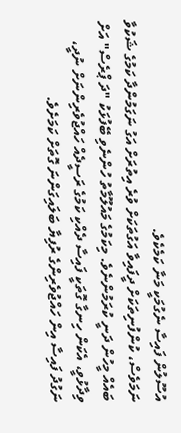އުސޫލުން ފައިސާ ނެގުމަކީ މަނާ ކަމެކެވެ.
ނަމަވެސް، ކުންފުނިތަކަށް ދީފައިވާ އަގުތަކަށް ވުރެ އިތުރަށް އަގު ނަގަމުންދާ ކަމުގެ ޝަކުވާ ބައެއް މީހުން ދަނީ ކުރަމުންނެވެ. މިކަމުގެ މައުލޫމާތު ހުންނެވި ބޭފުޅަކު "ދަ ޕްރެސް" އަށް ވިދާޅުވީ، އެކަން ހިނގާ ގޮތަކީ ފައިސާ ދެއްކި ކަމުގެ ރަސީދެއް ހައްޖުވެރިންނަށް ނުދީ، ނަގުދު ފައިސާ އިން ހައްޖުވެރިންގެ ރުފިޔާ ބަލައިގަންނަ ގޮތަށް ކަމަށެވެ.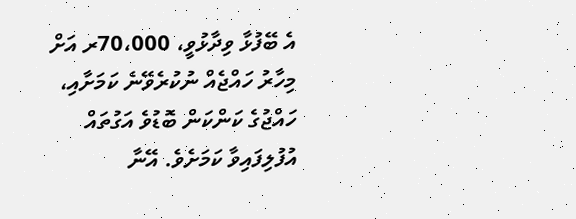އެ ބޭފުޅާ ވިދާޅުވީ، 70،000ރ އަށް މިހާރު ހައްޖެއް ނުކުރެވޭނެ ކަމަށާއި، ހައްޖުގެ ކަންކަން ބޮޑުވެ އަގުތައް އުފުލިފައިވާ ކަމަށެވެ. އޭނާ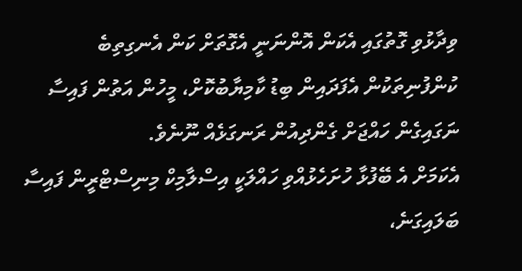ވިދާޅުވި ގޮތުގައި އެކަން އޮންނަނީ އެގޮތަށް ކަން އެނގިތިބެ ކުންފުނިތަކުން އެފަދައިން ބިޑު ކާމިޔާބުކޮށް، މީހުން އަތުން ފައިސާ ނަގައިގެން ހައްޖަށް ގެންދިއުން ރަނގަޅެއް ނޫނެވެ.
އެކަމަށް އެ ބޭފުޅާ ހުށަހެޅުއްވި ހައްލަކީ އިސްލާމިކް މިނިސްޓްރީން ފައިސާ ބަލައިގަނެ،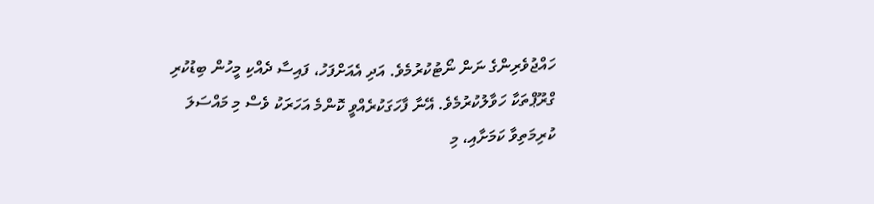ހައްޖުވެރިންގެ ނަން ނޯޓުކުރުމެވެ. އަދި އެއަށްފަހު، ފައިސާ ދެއްކި މީހުން ބިޑުކުރި ގްރޫޕްތަކާ ހަވާލުކުރުމެވެ. އޭނާ ފާހަގަކުރެއްވީ ކޮންމެ އަހަރަކު ވެސް މި މައްސަލަ ކުރިމަތިވާ ކަމަށާއި، މި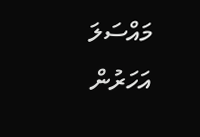މައްސަލަ އަހަރުން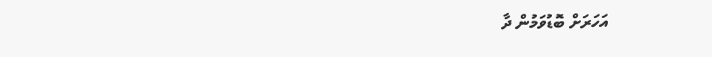އަހަރަށް ބޮޑުވަމުން ދާ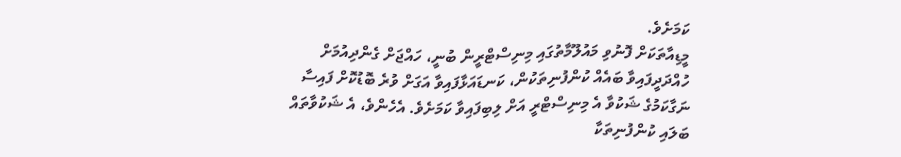ކަމަށެވެ.
މީޑިއާތަކަށް ފޮނުވި މައުލޫމާތުގައި މިނިސްޓްރީން ބުނީ، ހައްޖަށް ގެންދިއުމަށް ހުއްދަދީފައިވާ ބައެއް ކުންފުނިތަކުން، ކަނޑައަޅާފައިވާ އަގަށް ވުރެ ބޮޑުކޮށް ފައިސާ ނަގާކަމުގެ ޝަކުވާ އެ މިނިސްޓްރީ އަށް ލިބިފައިވާ ކަމަށެވެ. އެހެންވެ، އެ ޝަކުވާތައް ބަލައި ކުންފުނިތަކާ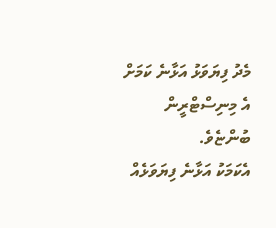މެދު ފިޔަވަޅު އަޅާނެ ކަމަށް އެ މިނިސްޓްރީން ބުންޏެވެ.
އެކަމަކު އަޅާނެ ފިޔަވަޅެއް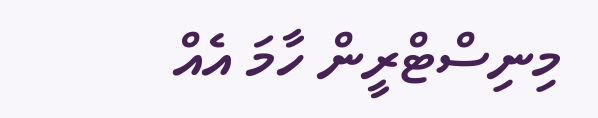މިނިސްޓްރީން ހާމަ އެއް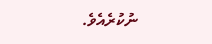ނުކުރެއެވެ.